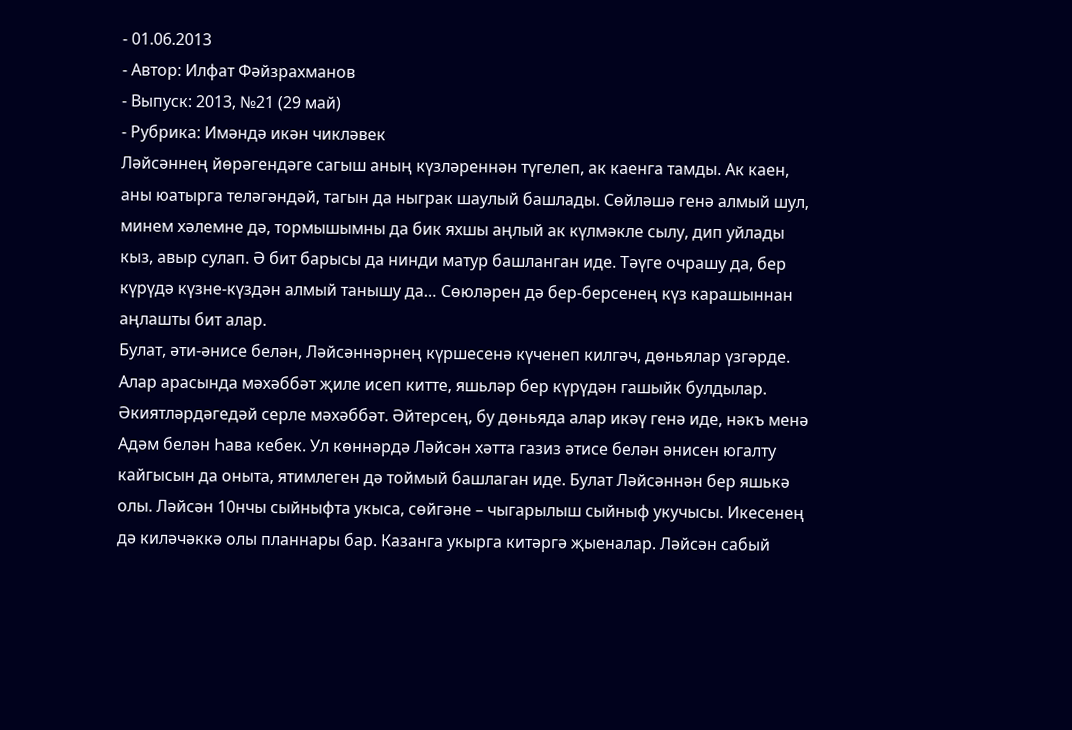- 01.06.2013
- Автор: Илфат Фәйзрахманов
- Выпуск: 2013, №21 (29 май)
- Рубрика: Имәндә икән чикләвек
Ләйсәннең йөрәгендәге сагыш аның күзләреннән түгелеп, ак каенга тамды. Ак каен, аны юатырга теләгәндәй, тагын да ныграк шаулый башлады. Сөйләшә генә алмый шул, минем хәлемне дә, тормышымны да бик яхшы аңлый ак күлмәкле сылу, дип уйлады кыз, авыр сулап. Ә бит барысы да нинди матур башланган иде. Тәүге очрашу да, бер күрүдә күзне-күздән алмый танышу да… Сөюләрен дә бер-берсенең күз карашыннан аңлашты бит алар.
Булат, әти-әнисе белән, Ләйсәннәрнең күршесенә күченеп килгәч, дөньялар үзгәрде. Алар арасында мәхәббәт җиле исеп китте, яшьләр бер күрүдән гашыйк булдылар. Әкиятләрдәгедәй серле мәхәббәт. Әйтерсең, бу дөньяда алар икәү генә иде, нәкъ менә Адәм белән Һава кебек. Ул көннәрдә Ләйсән хәтта газиз әтисе белән әнисен югалту кайгысын да оныта, ятимлеген дә тоймый башлаган иде. Булат Ләйсәннән бер яшькә олы. Ләйсән 10нчы сыйныфта укыса, сөйгәне – чыгарылыш сыйныф укучысы. Икесенең дә киләчәккә олы планнары бар. Казанга укырга китәргә җыеналар. Ләйсән сабый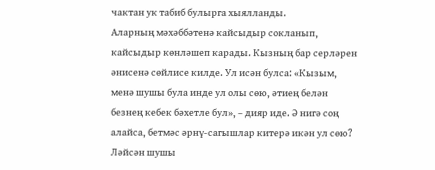чактан ук табиб булырга хыялланды.
Аларның мәхәббәтенә кайсыдыр сокланып, кайсыдыр көнләшеп карады. Кызның бар серләрен әнисенә сөйлисе килде. Ул исән булса: «Кызым, менә шушы була инде ул олы сөю, әтиең белән безнең кебек бәхетле бул», – дияр иде. Ә нигә соң алайса, бетмәс әрнү-сагышлар китерә икән ул сөю? Ләйсән шушы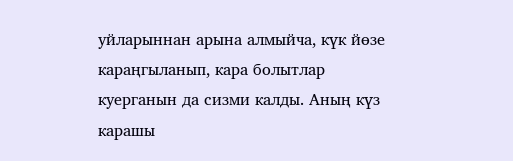уйларыннан арына алмыйча, күк йөзе караңгыланып, кара болытлар куерганын да сизми калды. Аның күз карашы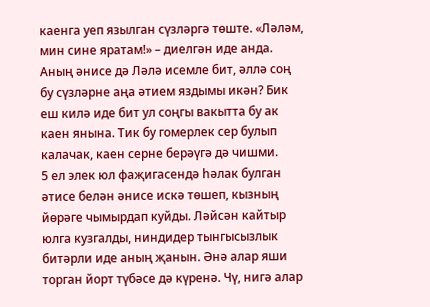каенга уеп язылган сүзләргә төште. «Ләләм, мин сине яратам!» – диелгән иде анда. Аның әнисе дә Ләлә исемле бит, әллә соң бу сүзләрне аңа әтием яздымы икән? Бик еш килә иде бит ул соңгы вакытта бу ак каен янына. Тик бу гомерлек сер булып калачак, каен серне берәүгә дә чишми.
5 ел элек юл фаҗигасендә һәлак булган әтисе белән әнисе искә төшеп, кызның йөрәге чымырдап куйды. Ләйсән кайтыр юлга кузгалды, ниндидер тынгысызлык битәрли иде аның җанын. Әнә алар яши торган йорт түбәсе дә күренә. Чү, нигә алар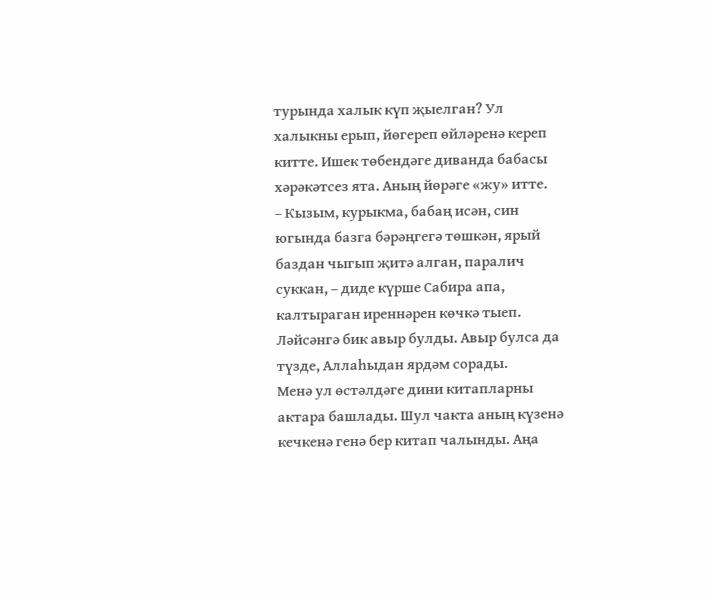турында халык күп җыелган? Ул халыкны ерып, йөгереп өйләренә кереп китте. Ишек төбендәге диванда бабасы хәрәкәтсез ята. Аның йөрәге «жу» итте.
– Кызым, курыкма, бабаң исән, син югында базга бәрәңгегә төшкән, ярый баздан чыгып җитә алган, паралич суккан, – диде күрше Сабира апа, калтыраган иреннәрен көчкә тыеп. Ләйсәнгә бик авыр булды. Авыр булса да түзде, Аллаһыдан ярдәм сорады.
Менә ул өстәлдәге дини китапларны актара башлады. Шул чакта аның күзенә кечкенә генә бер китап чалынды. Аңа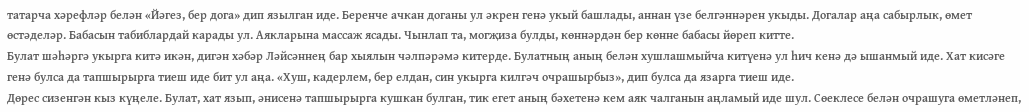татарча хәрефләр белән «Йәгез, бер дога» дип язылган иде. Беренче ачкан доганы ул әкрен генә укый башлады, аннан үзе белгәннәрен укыды. Догалар аңа сабырлык, өмет өстәделәр. Бабасын табиблардай карады ул. Аякларына массаж ясады. Чынлап та, могҗиза булды, көннәрдән бер көнне бабасы йөреп китте.
Булат шәһәргә укырга китә икән, дигән хәбәр Ләйсәннең бар хыялын чәлпәрәмә китерде. Булатның аның белән хушлашмыйча китүенә ул һич кенә дә ышанмый иде. Хат кисәге генә булса да тапшырырга тиеш иде бит ул аңа. «Хуш, кадерлем, бер елдан, син укырга килгәч очрашырбыз», дип булса да язарга тиеш иде.
Дөрес сизенгән кыз күңеле. Булат, хат язып, әнисенә тапшырырга кушкан булган, тик егет аның бәхетенә кем аяк чалганын аңламый иде шул. Сөеклесе белән очрашуга өметләнеп,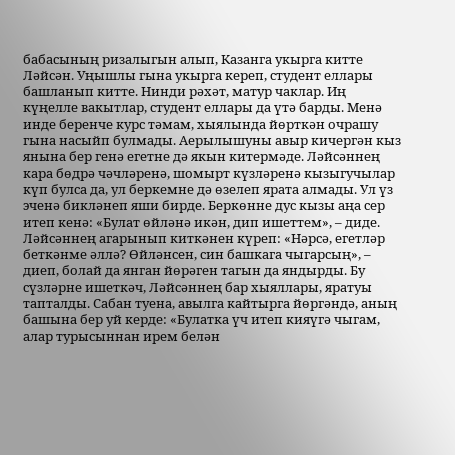бабасының ризалыгын алып, Казанга укырга китте Ләйсән. Уңышлы гына укырга кереп, студент еллары башланып китте. Нинди рәхәт, матур чаклар. Иң күңелле вакытлар, студент еллары да үтә барды. Менә инде беренче курс тәмам, хыялында йөрткән очрашу гына насыйп булмады. Аерылышуны авыр кичергән кыз янына бер генә егетне дә якын китермәде. Ләйсәннең кара бөдрә чәчләренә, шомырт күзләренә кызыгучылар күп булса да, ул беркемне дә өзелеп ярата алмады. Ул үз эченә бикләнеп яши бирде. Беркөнне дус кызы аңа сер итеп кенә: «Булат өйләнә икән, дип ишеттем», – диде. Ләйсәннең агарынып киткәнен күреп: «Нәрсә, егетләр беткәнме әллә? Өйләнсен, син башкага чыгарсың», – диеп, болай да янган йөрәген тагын да яндырды. Бу сүзләрне ишеткәч, Ләйсәннең бар хыяллары, яратуы тапталды. Сабан туена, авылга кайтырга йөргәндә, аның башына бер уй керде: «Булатка үч итеп кияүгә чыгам, алар турысыннан ирем белән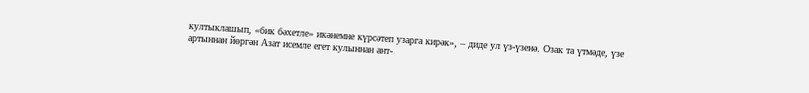култыклашып, «бик бәхетле» икәнемне күрсәтеп узарга кирәк», – диде ул үз-үзенә. Озак та үтмәде, үзе артыннан йөргән Азат исемле егет кулыннан ант-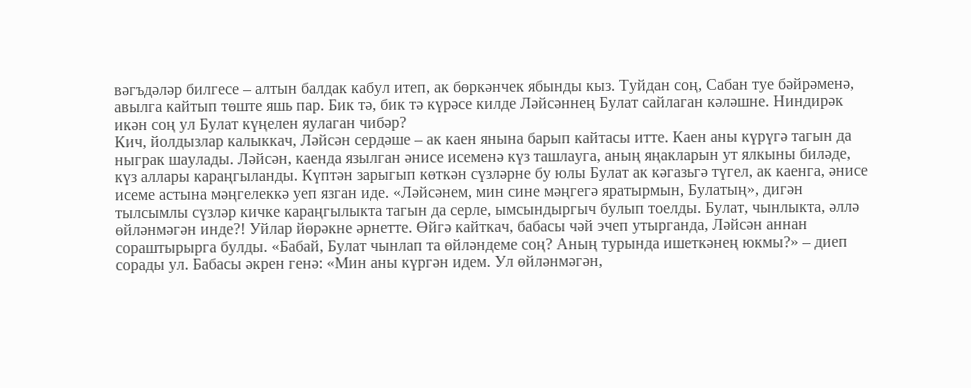вәгъдәләр билгесе – алтын балдак кабул итеп, ак бөркәнчек ябынды кыз. Туйдан соң, Сабан туе бәйрәменә, авылга кайтып төште яшь пар. Бик тә, бик тә күрәсе килде Ләйсәннең Булат сайлаган кәләшне. Ниндирәк икән соң ул Булат күңелен яулаган чибәр?
Кич, йолдызлар калыккач, Ләйсән сердәше – ак каен янына барып кайтасы итте. Каен аны күрүгә тагын да ныграк шаулады. Ләйсән, каенда язылган әнисе исеменә күз ташлауга, аның яңакларын ут ялкыны биләде, күз аллары караңгыланды. Күптән зарыгып көткән сүзләрне бу юлы Булат ак кәгазьгә түгел, ак каенга, әнисе исеме астына мәңгелеккә уеп язган иде. «Ләйсәнем, мин сине мәңгегә яратырмын, Булатың», дигән тылсымлы сүзләр кичке караңгылыкта тагын да серле, ымсындыргыч булып тоелды. Булат, чынлыкта, әллә өйләнмәгән инде?! Уйлар йөрәкне әрнетте. Өйгә кайткач, бабасы чәй эчеп утырганда, Ләйсән аннан сораштырырга булды. «Бабай, Булат чынлап та өйләндеме соң? Аның турында ишеткәнең юкмы?» – диеп сорады ул. Бабасы әкрен генә: «Мин аны күргән идем. Ул өйләнмәгән,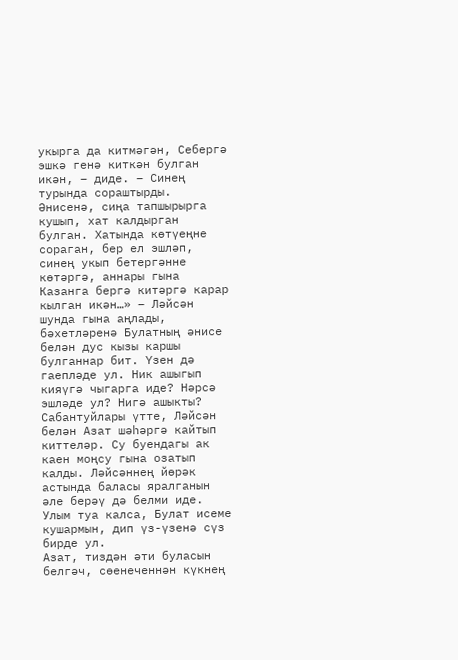укырга да китмәгән, Себергә эшкә генә киткән булган икән, – диде. – Синең турында сораштырды. Әнисенә, сиңа тапшырырга кушып, хат калдырган булган. Хатында көтүеңне сораган, бер ел эшләп, синең укып бетергәнне көтәргә, аннары гына Казанга бергә китәргә карар кылган икән…» – Ләйсән шунда гына аңлады, бәхетләренә Булатның әнисе белән дус кызы каршы булганнар бит. Үзен дә гаепләде ул. Ник ашыгып кияүгә чыгарга иде? Нәрсә эшләде ул? Нигә ашыкты?
Сабантуйлары үтте, Ләйсән белән Азат шәһәргә кайтып киттеләр. Су буендагы ак каен моңсу гына озатып калды. Ләйсәннең йөрәк астында баласы яралганын әле берәү дә белми иде. Улым туа калса, Булат исеме кушармын, дип үз-үзенә сүз бирде ул.
Азат, тиздән әти буласын белгәч, сөенеченнән күкнең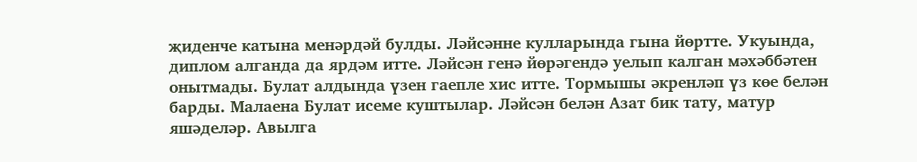җиденче катына менәрдәй булды. Ләйсәнне кулларында гына йөртте. Укуында, диплом алганда да ярдәм итте. Ләйсән генә йөрәгендә уелып калган мәхәббәтен онытмады. Булат алдында үзен гаепле хис итте. Тормышы әкренләп үз көе белән барды. Малаена Булат исеме куштылар. Ләйсән белән Азат бик тату, матур яшәделәр. Авылга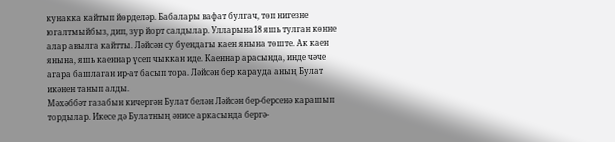кунакка кайтып йөрделәр. Бабалары вафат булгач, төп нигезне югалтмыйбыз, дип, зур йорт салдылар. Улларына18 яшь тулган көнне алар авылга кайтты. Ләйсән су буендагы каен янына төште. Ак каен янына, яшь каеннар үсеп чыккан иде. Каеннар арасында, инде чәче агара башлаган ир-ат басып тора. Ләйсән бер карауда аның Булат икәнен танып алды.
Мәхәббәт газабын кичергән Булат белән Ләйсән бер-берсенә карашып тордылар. Икесе дә Булатның әнисе аркасында бергә-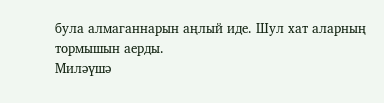була алмаганнарын аңлый иде. Шул хат аларның тормышын аерды.
Миләүшә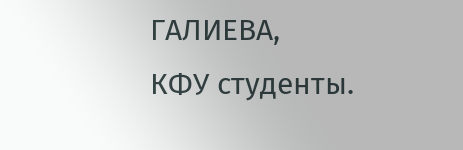ГАЛИЕВА,
КФУ студенты.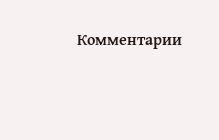Комментарии